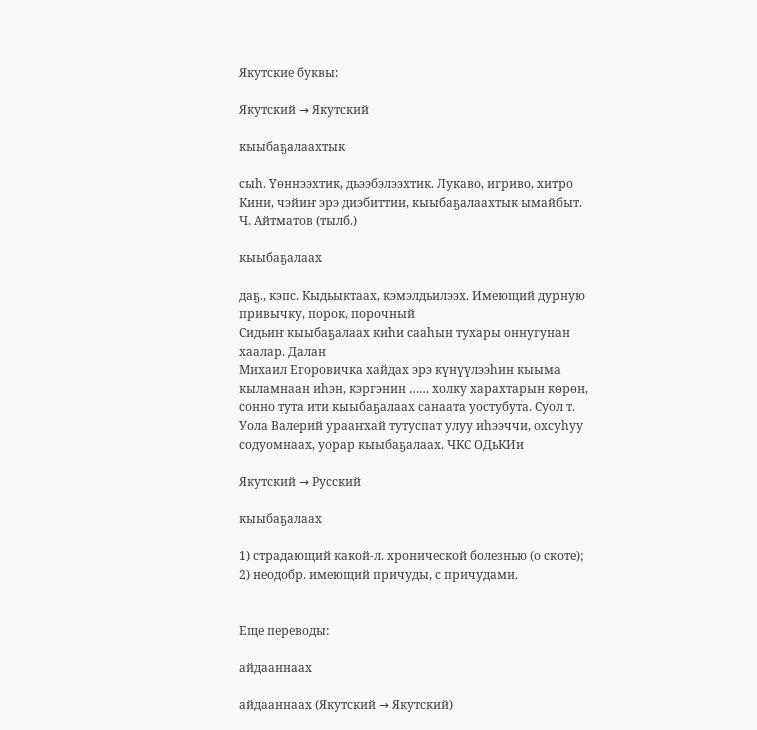Якутские буквы:

Якутский → Якутский

кыыбаҕалаахтык

сыһ. Үөннээхтик, дьээбэлээхтик. Лукаво, игриво, хитро
Кини, чэйиҥ эрэ диэбиттии, кыыбаҕалаахтык ымайбыт. Ч. Айтматов (тылб.)

кыыбаҕалаах

даҕ., кэпс. Кыдьыктаах, кэмэлдьилээх. Имеющий дурную привычку, порок, порочный
Сидьиҥ кыыбаҕалаах киһи сааһын тухары оннугунан хаалар. Далан
Михаил Егоровичка хайдах эрэ күнүүлээһин кыыма кыламнаан иһэн, кэргэнин …… холку харахтарын көрөн, сонно тута ити кыыбаҕалаах санаата уостубута. Суол т. Уола Валерий урааҥхай тутуспат улуу иһээччи, охсуһуу содуомнаах, уорар кыыбаҕалаах. ЧКС ОДьКИи

Якутский → Русский

кыыбаҕалаах

1) страдающий какой-л. хронической болезнью (о скоте); 2) неодобр. имеющий причуды, с причудами.


Еще переводы:

айдааннаах

айдааннаах (Якутский → Якутский)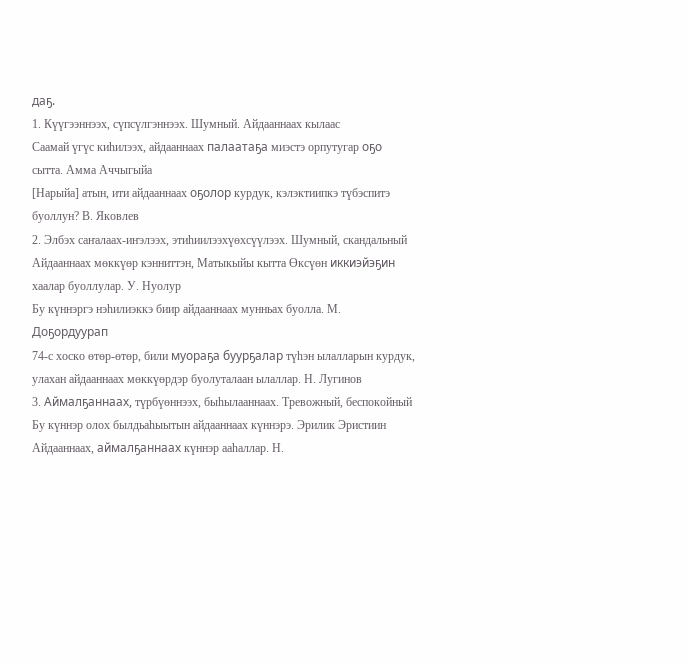даҕ.
1. Күүгээннээх, сүпсүлгэннээх. Шумный. Айдааннаах кылаас
Саамай үгүс киһилээх, айдааннаах палаатаҕа миэстэ орпутугар оҕо сытта. Амма Аччыгыйа
[Нарыйа] атын, ити айдааннаах оҕолор курдук, кэлэктиипкэ түбэспитэ буоллун? В. Яковлев
2. Элбэх саҥалаах-иҥэлээх, этиһиилээхүөхсүүлээх. Шумный, скандальный
Айдааннаах мөккүөр кэнниттэн, Матыкыйы кытта Өксүөн иккиэйэҕин хаалар буоллулар. У. Нуолур
Бу күннэргэ нэһилиэккэ биир айдааннаах мунньах буолла. М. Доҕордуурап
74-с хоско өтөр-өтөр, били муораҕа буурҕалар түһэн ылалларын курдук, улахан айдааннаах мөккүөрдэр буолуталаан ылаллар. Н. Лугинов
3. Аймалҕаннаах, түрбүөннээх, быһылааннаах. Тревожный, беспокойный
Бу күннэр олох былдьаһыытын айдааннаах күннэрэ. Эрилик Эристиин
Айдааннаах, аймалҕаннаах күннэр ааһаллар. Н.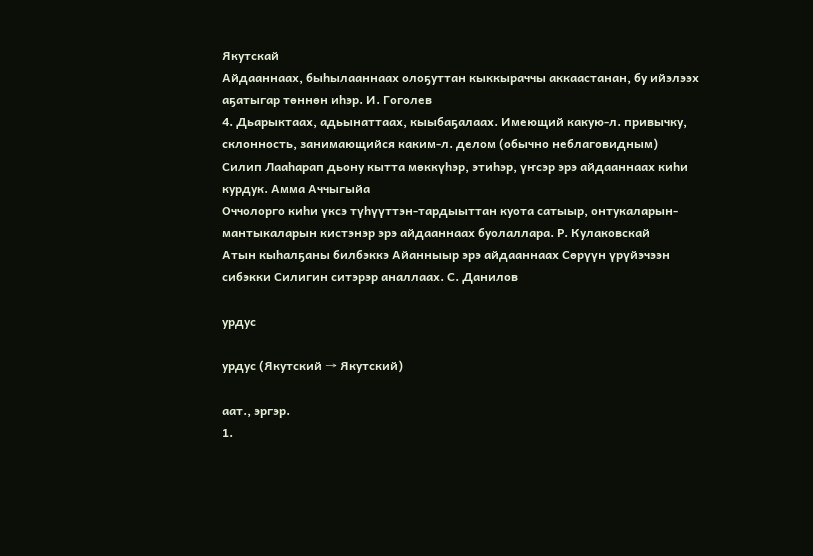Якутскай
Айдааннаах, быһылааннаах олоҕуттан кыккыраччы аккаастанан, бу ийэлээх аҕатыгар төннөн иһэр. И. Гоголев
4. Дьарыктаах, адьынаттаах, кыыбаҕалаах. Имеющий какую-л. привычку, склонность, занимающийся каким-л. делом (обычно неблаговидным)
Силип Лааһарап дьону кытта мөккүһэр, этиһэр, үҥсэр эрэ айдааннаах киһи курдук. Амма Аччыгыйа
Оччолорго киһи үксэ түһүүттэн-тардыыттан куота сатыыр, онтукаларын-мантыкаларын кистэнэр эрэ айдааннаах буолаллара. Р. Кулаковскай
Атын кыһалҕаны билбэккэ Айанныыр эрэ айдааннаах Сөрүүн үрүйэчээн сибэкки Силигин ситэрэр аналлаах. С. Данилов

урдус

урдус (Якутский → Якутский)

аат., эргэр.
1.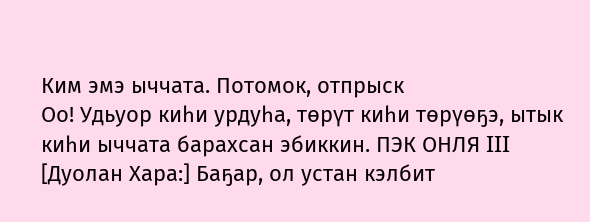Ким эмэ ыччата. Потомок, отпрыск
Оо! Удьуор киһи урдуһа, төрүт киһи төрүөҕэ, ытык киһи ыччата барахсан эбиккин. ПЭК ОНЛЯ III
[Дуолан Хара:] Баҕар, ол устан кэлбит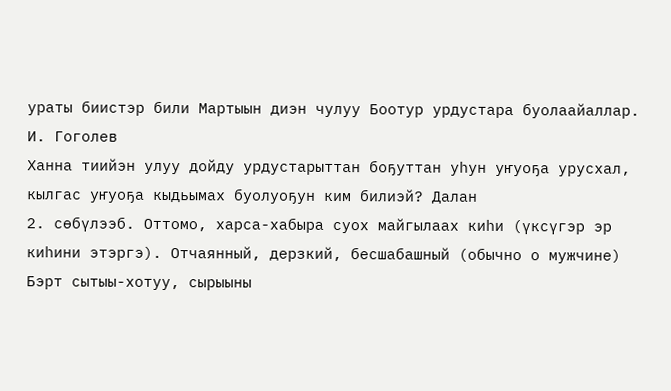ураты биистэр били Мартыын диэн чулуу Боотур урдустара буолаайаллар. И. Гоголев
Ханна тиийэн улуу дойду урдустарыттан боҕуттан уһун уҥуоҕа урусхал, кылгас уҥуоҕа кыдьымах буолуоҕун ким билиэй? Далан
2. сөбүлээб. Оттомо, харса-хабыра суох майгылаах киһи (үксүгэр эр киһини этэргэ). Отчаянный, дерзкий, бесшабашный (обычно о мужчине)
Бэрт сытыы-хотуу, сырыыны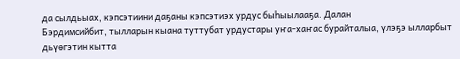да сылдьыах, кэпсэтиини даҕаны кэпсэтиэх урдус быһыылааҕа. Далан
Бэрдимсийбит, тылларын кыана туттубат урдустары уҥа-хаҥас бурайталыа, үлэҕэ ылларбыт дьүөгэтин кытта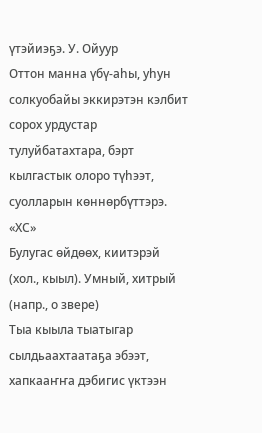үтэйиэҕэ. У. Ойуур
Оттон манна үбү-аһы, уһун солкуобайы эккирэтэн кэлбит сорох урдустар тулуйбатахтара, бэрт кылгастык олоро түһээт, суолларын көннөрбүттэрэ. «ХС»
Булугас өйдөөх, киитэрэй (хол., кыыл). Умный, хитрый (напр., о звере)
Тыа кыыла тыатыгар сылдьаахтаатаҕа эбээт, хапкааҥҥа дэбигис үктээн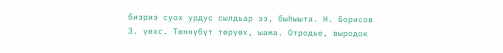биэриэ суох урдус сылдьар ээ, быһыыта. Н. Борисов
3. үөхс. Төннүбүт төрүөх, ыама. Отродье, выродок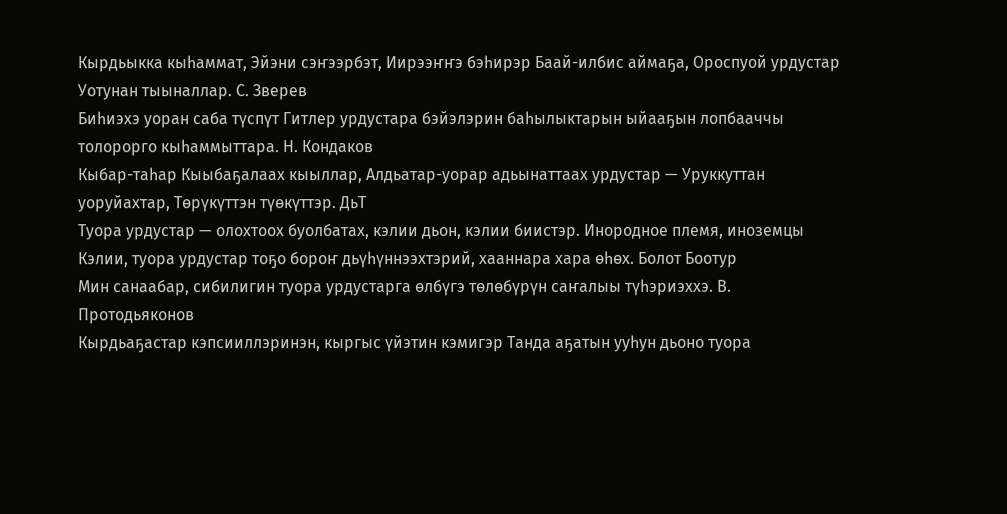Кырдьыкка кыһаммат, Эйэни сэҥээрбэт, Иирээҥҥэ бэһирэр Баай-илбис аймаҕа, Ороспуой урдустар Уотунан тыыналлар. С. Зверев
Биһиэхэ уоран саба түспүт Гитлер урдустара бэйэлэрин баһылыктарын ыйааҕын лопбааччы толорорго кыһаммыттара. Н. Кондаков
Кыбар-таһар Кыыбаҕалаах кыыллар, Алдьатар-уорар адьынаттаах урдустар — Уруккуттан уоруйахтар, Төрүкүттэн түөкүттэр. ДьТ
Туора урдустар — олохтоох буолбатах, кэлии дьон, кэлии биистэр. Инородное племя, иноземцы
Кэлии, туора урдустар тоҕо бороҥ дьүһүннээхтэрий, хааннара хара өһөх. Болот Боотур
Мин санаабар, сибилигин туора урдустарга өлбүгэ төлөбүрүн саҥалыы түһэриэххэ. В. Протодьяконов
Кырдьаҕастар кэпсииллэринэн, кыргыс үйэтин кэмигэр Танда аҕатын ууһун дьоно туора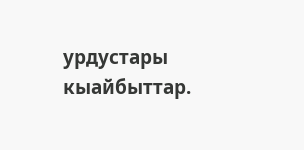урдустары кыайбыттар.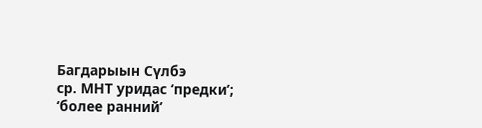Багдарыын Сүлбэ
ср. МНТ уридас ‘предки’; ‘более ранний’